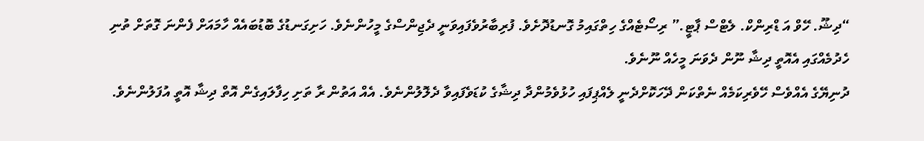“ދިޝޫ. ހޭވް އަ ޑްރިންކް. ލެޓްސް ޕާޓީ.” ރިސޯޓެއްގެ ހިތްގައިމު ގޮނޑުދޮށެވެ. ފުރިބާރުވެފައިވަނީ ދެޖިންސްގެ މީހުންނެވެ. ހަށިގަނޑުގެ ބޮޑުބައެއް ހާމައަށް ފެންނަ ގޮތަށް ތުނި ހެދުމެއްގައި އެއޮތީ ދިޝާ ނޫން ދެވަނަ މީހެއް ނޫނެވެ.
ދުނިޔޭގެ އެއްވެސް ހޭވެރިކަމެއް ނެތްކަން ދޭހަކޮށްދެނީ ލެއްޕިފައި ހުޅުވެމުންދާ ދިޝާގެ ކުޑަވެފައިވާ ދެލޮލުންނެވެ. އެއް އަތުން ރާ ތަށި ހިފާލައިގެން އޮތް ދިޝާ އޮތީ އުފަލުންނެވެ.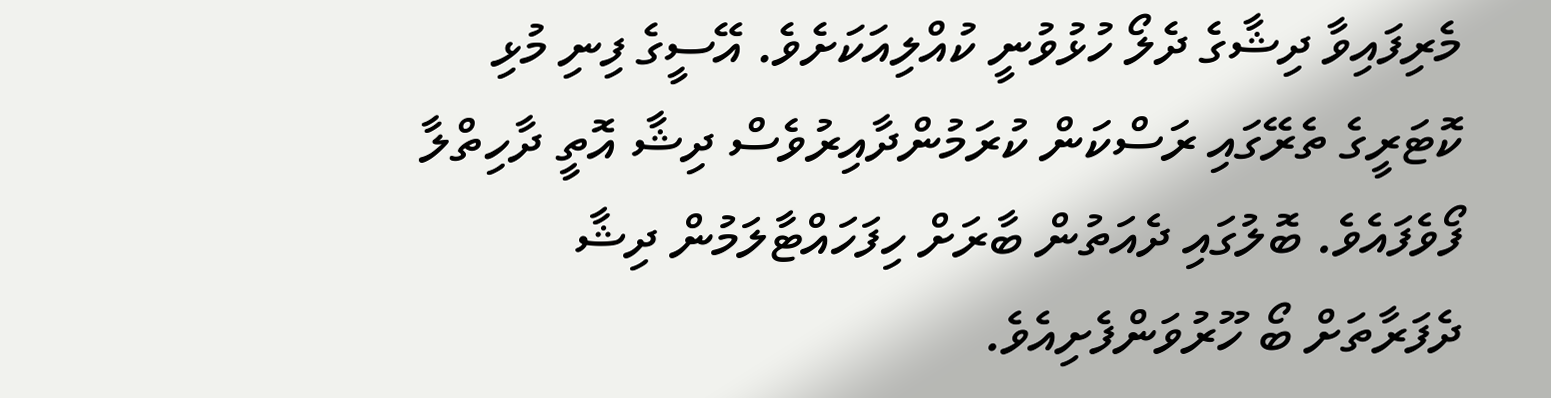މެރިފައިވާ ދިޝާގެ ދެލޯ ހުޅުވުނީ ކުއްލިއަކަށެވެ. އޭސީގެ ފިނި މުޅި ކޮޓަރީގެ ތެރޭގައި ރަސްކަން ކުރަމުންދާއިރުވެސް ދިޝާ އޮތީ ދާހިތްލާ ފޯވެފައެވެ. ބޮލުގައި ދެއަތުން ބާރަށް ހިފަހައްޓާލަމުން ދިޝާ ދެފަރާތަށް ބޯ ހޫރުވަންފެށިއެވެ.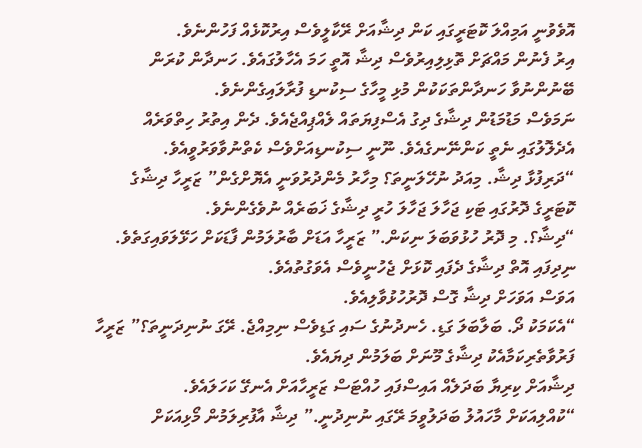އޮވެވުނީ އަމިއްލަ ކޮޓަރީގައި ކަން ދިޝާއަށް ރޭކާލީވެސް އިރުކޮޅެއް ފަހުންނެވެ.
އިރު ފެނުން މައްޗަށް ތޮޅިލިއިރުވެސް ދިޝާ އޮތީ ހަމަ އެހާލުގައެވެ. ހަނދާން ކުރަން ބޭނުންނުވާ ހަނދާންތަކަކުން މުޅި މީހާގެ ސިކުނޑި ފުރާލައިގެންނެވެ.
ނަމަވެސް މަޑުމަޑުން ދިޝާގެ ދިގު އެސްފިޔަތައް ލެއްޕިއްޖެއެވެ. ދެން އިތުރު ހިތްވަރެއް އެދެލޮލުގައި ނެތީ ކަންނޭނގެއެވެ. ނޫނީ ސިކުނޑިއަށްވެސް ކެތްނުވާވަރުވީއެވެ.
“ދަރިފުޅާ ދިޝާ. މިއަދު ނުހޭލަނީތަ؟ މިހާރު މެންދުރުވަނީ އެޔޮށްގެން” ޒަރީހާ ދިޝާގެ ކޮޓަރީގެ ދޮރުގައި ޓަކި ޖަހާލަ ޖަހާލަ ހުރީ ދިޝާގެ ޚަބަރެއް ނުވެގެންނެވެ.
“ދިޝާ؟. މި ދޮރު ހުޅުވަބަލަ ނިކަން.” ޒަރީހާ އަޑަށް ބާރުލަމުން ފާޑަކަށް ހަޅޭލަވައިގަތެވެ. ނިދިފައި އޮތް ދިޝާގެ ދެފައި ކޮޅަށް ޖެހުނީވެސް އެވަގުތުއެވެ.
އަވަސް އަވަހަށް ދިޝާ ގޮސް ދޮރުހުޅުވާލިއެވެ.
“އެކަމަކު ދޯ. ބަލާބަލަ ގަޑި. ހެނދުނުގެ ސައި ގަޑިވެސް ނިމިއްޖެ. ރޭގަ ނުނިދަނީތަ؟” ޒަރީހާ ފަރުވާތެރިކަމާއެކު ދިޝާގެ މޫނަށް ބަލަމުން ދިޔައެވެ.
ދިޝާއަށް ކިރިޔާ ބަދަލެއް އައިސްފައި ހުއްޓަސް ޒަރީހާއަށް އެނގޭ ކަހަލައެވެ.
“ކުއްލިއަކަށް މާހައުލު ބަދަލުވީމަ ރޭގައި ނުނިދުނީ.” ދިޝާ އާފުރިލަމުން މޯޅިއަކަށް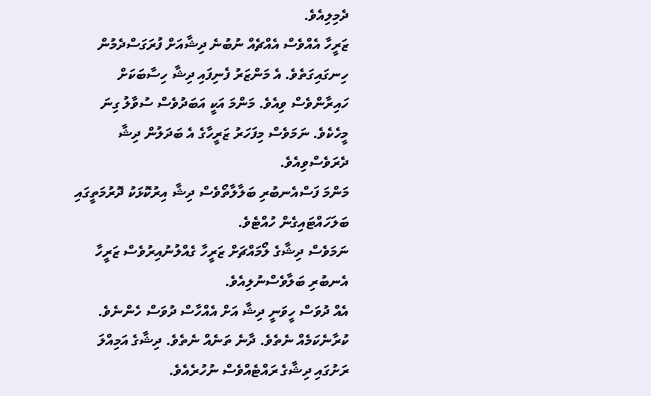ދެމިލިއެވެ.
ޒަރީހާ އެއްވެސް އެއްޗެއް ނުބުނެ ދިޝާއަށް ފުރަގަސްދެމުން ހިނގައިގަތެވެ. އެ މަންޒަރު ފެނިފައި ދިޝާ ހިސާބަކަށް ހައިރާންވެސް ވިއެވެ. މަންމަ އަކީ އަބަދުވެސް ސުވާލު ގިނަ މީހެކެވެ. ނަމަވެސް މިފަހަރު ޒަރީހާގެ އެ ބަދަލުން ދިޝާ ދެރަވެސްވިއެވެ.
މަންމަ ފަސްއެނބުރި ބަލާލާތޯވެސް ދިޝާ އިރުކޮޅަކު ދޮރުމަތީގައި ބަލަހައްޓައިގެން ހުއްޓެވެ.
ނަމަވެސް ދިޝާގެ ލޯމައްޗަށް ޒަރީހާ ގެއްލުނުއިރުވެސް ޒަރީހާ އެނބުރި ބަލާވެސްނުލިއެވެ.
އެއް ދުވަސް ހީވަނީ ދިޝާ އަށް އެއްހާސް ދުވަސް ހެންނެވެ.
ކުރާނެކަމެއް ނެތެވެ. ދާނެ ތަނެއް ނެތެވެ. ދިޝާގެ އަމިއްލަ ރަށުގައި ދިޝާގެ ރައްޓެއްވެސް ނުހުރެއެވެ.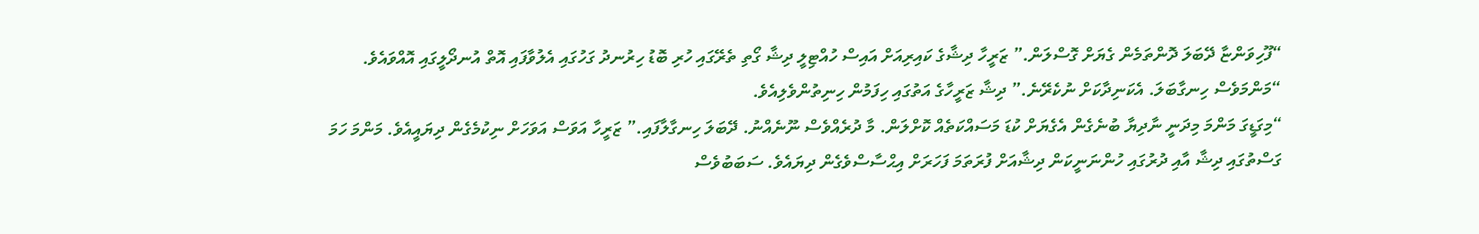“ފޫހިވަންޏާ ދޭބަލަ ދޮންތަމެން ގެޔަށް ގޮސްލަން.” ޒަރީހާ ދިޝާގެ ކައިރިއަށް އައިސް ހުއްޓިލީ ދިޝާ ގޯތި ތެރޭގައި ހުރި ބޮޑު ހިރުނދު ގަހުގައި އެލުވާފައި އޮތް އުނދޯލީގައި އޮއްވައެވެ.
“މަންމަވެސް ހިނގާބަލަ. އެކަނިދާކަށް ނުކެރޭނެ.” ދިޝާ ޒަރީހާގެ އަތުގައި ހިފަމުން ހިނިތުންވެލިއެވެ.
“މިގަޑީގަ މަންމަ މިދަނީ ނާދިޔާ ބުނެގެން އެގެޔަށް ކުޑަ މަސައްކަތެއް ކޮށްލަން. މާ ދުރެއްވެސް ނޫނެއްނު. ދޭބަލަ ހިނގާލާފައި.” ޒަރީހާ އަވަސް އަވަހަށް ނިކުމެގެން ދިޔައީއެވެ. މަންމަ ހަމަ ގަސްތުގައި ދިޝާ އާއި ދުރުގައި ހުންނަނީކަން ދިޝާއަށް ފުރަތަމަ ފަހަރަށް އިޙްސާސްވެގެން ދިޔައެވެ. ސަބަބުވެސް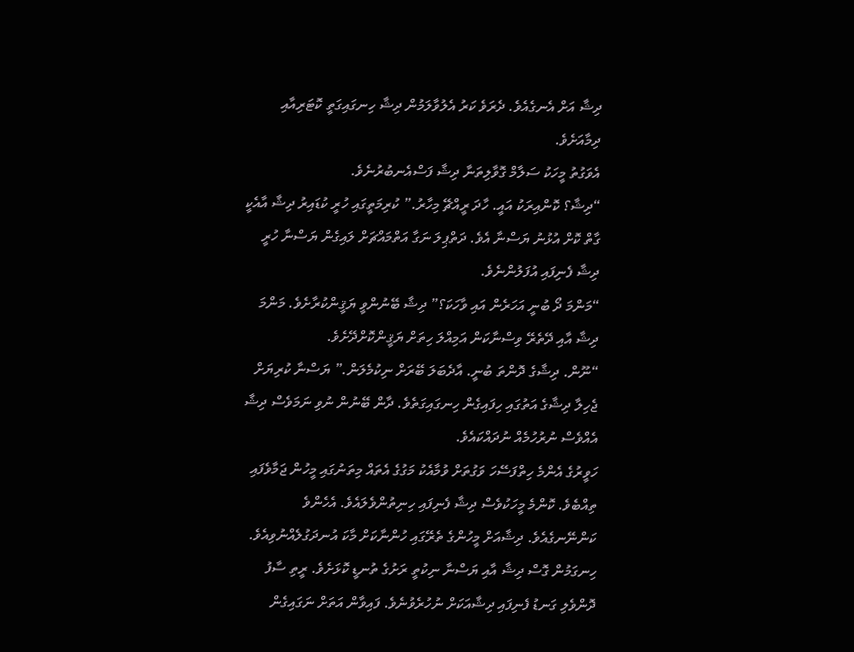ދިޝާ އަށް އެނގެއެވެ. ދެރަވެ ކަރު އެލުވާލަމުން ދިޝާ ހިނގައިގަތީ ކޮޓަރިއާއި ދިމާއަށެވެ.
އެވަގުތު މީހަކު ސަލާމް ގޮވާލިތަނާ ދިޝާ ފަސްއެނބުރުނެވެ.
“ދިޝާ؟ ކޮންއިރަކު އައީ. ހާދަ ރީއްޗޭ މިހާރު.” ކުރިމަތީގައި ހުރީ ކުޑައިރު ދިޝާ އާއެކީ ގާތް ކޮށް އުޅުނު ޔަސްނާ އެވެ. ދަތްޕިލަ ނަގާ އަތްމައްޗަށް ލައިގެން ޔަސްނާ ހުރީ ދިޝާ ފެނިފައި އުފަލުންނެވެ.
“މަންމަ ދޯ ބުނީ އަހަރެން އައި ވާހަކަ؟” ދިޝާ ބޭނުންވީ ޔަޤީންކުރާށެވެ. މަންމަ ދިޝާ އާއި ދޭތެރޭ ވިސްނާކަން އަމިއްލަ ހިތަށް ޔަޤީންކޮށްދޭށެވެ.
“ނޫން. ދިޝާގެ ދޮންތަ ބުނީ. އާދެބަލަ ބޭރަށް ނިކުމެލަން.” ޔަސްނާ ކުރިޔަށް ޖެހިލާ ދިޝާގެ އަތުގައި ހިފައިގެން ހިނގައިގަތެވެ. ދާން ބޭނުން ނުވި ނަމަވެސް ދިޝާ އެއްވެސް ނުރުހުމެއް ނުދައްކައެވެ.
ހަވީރުގެ އެންމެ ހިތްފަސޭހަ ވަގުތަށް ވުމާއެކު މަގުގެ އެތައް މިތަނުގައި މީހުން ޖަމާވެފައި ތިއްބެވެ. ކޮންމެ މީހަކުވެސް ދިޝާ ފެނިފައި ހިނިތުންވެލައެވެ. އެހެންވެ ކަންނޭނގެއެވެ. ދިޝާއަށް މީހުންގެ ތެރޭގައި ހުންނާކަށް މާކަ އުނދަގުލެއްނުވިއެވެ.
ހިނގަމުން ގޮސް ދިޝާ އާއި ޔަސްނާ ނިކުތީ ރަށުގެ ތުނޑީ ކޮޅަށެވެ. ރީތި ސާފު ދޮންވެލި ގަނޑު ފެނިފައި ދިޝާއަކަށް ނުހުރެވުނެވެ. ފައިވާން އަތަށް ނަގައިގެން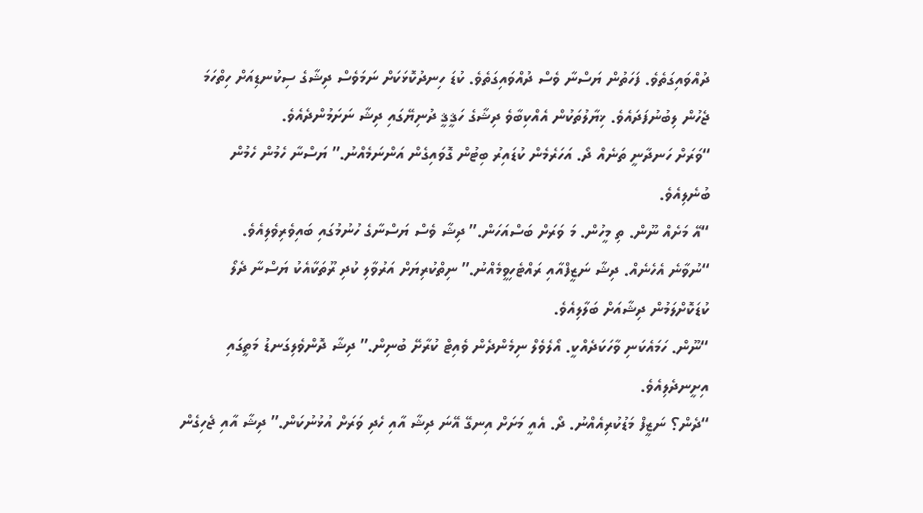ދުއްވައިގަތެވެ. ފަހަތުން ޔަސްނާ ވެސް ދުއްވައިގަތެވެ. ކުޑަ ހިނދުކޮޅަކަށް ނަމަވެސް ދިޝާގެ ސިކުނޑިއަށް ހިތްހަމަ ޖެހުން ލިބުނުފަދައެވެ. ޚިޔާލުތަކުން އެއްކިބާވެ ދިޝާގެ ހަޤީޤީ ދުނިޔޭގައި ދިޝާ ނަށަމުންދެއެވެ.
“ވަރަށް ހަނދާނީ ތަނެއް ދޯ. އަހަރެމެން ކުޑައިރު ބިޓުން ގޮވައިގެން އަންނަމެއްނު.” ޔަސްނާ ހެމުން ހެމުން ބުނެލިއެވެ.
“އޭ މަށެއް ނޫން. ތި މީހުން. މަ ވަރަށް ބަސްއަހަން.” ދިޝާ ވެސް ޔަސްނާގެ ހުނުމުގައި ބައިވެރިވެލިއެވެ.
“ނުވާނެ އެހެނެއް. ދިޝާ ނަޒީފްއާއި ރައްޓެހިވީމެއްނު.” ނިތްކުރިޔަށް އަރުވާލި ކުދި ރޫތަކާއެކު ޔަސްނާ ދެލޯ ކުޑަކޮށްލަމުން ދިޝާއަށް ބަލާލިއެވެ.
“ނޫން. ހަމައެކަނި ވާހަކަދެއްކީ. އޯލެވެލް ނިމެންދެން ވެއިޓް ކުރާށޭ ބުނިން.” ދިޝާ ދޮންވެލިގަނޑު މަތީގައި އިށީނދެލިއެވެ.
“ދެން؟ ނަޒީފް މަޑުކުރިއެއްނު. ދޯ. އެއީ މަށަށް އިނގޭ އޭނަ ދިޝާ އާއި ހެދި ވަރަށް އުޅުނުކަން.” ދިޝާ އާއި ޖެހިގެން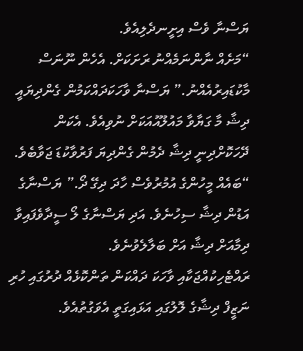ޔަސްނާ ވެސް އިށީނދެލިއެވެ.
“މަށެއް ނާންނަމެއްނު ރަށަކަށް. އެހެން ނޫނަސް މާކުޑައިރުއެއްނު.” ޔަސްނާ ވާހަކަދައްކަމުން ގެންދިޔައީ ދިޝާ މާ ގަޔާވާ މައުލޫއުއަކަށް ނުވިއެވެ. އެކަން ދޭހަކޮށްދިނީ ދިޝާ ދެމުން ގެންދިޔަ ފަރުވާކުޑަ ޖަވާބެވެ.
“ބައެއް މީހުންގެ އުމުރުވެސް ހާދަ ދިގޭ ދޯ.” ޔަސްނާގެ އަޑުން ދިޝާ ސިހުނެވެ. އަދި ޔަސްނާގެ ލޯ ސީދާވެފައިވާ ދިމާއަށް ދިޝާ އަށް ބަލާލެވުނެވެ.
ރައްޓެހިކުއްޖަކާއި ވާހަކަ ދައްކަން ތަންކޮޅެއް ދުރުގައި ހުރި ނަޒީފް ދިޝާގެ ލޮލުގައި އަޅައިގަތީ އެވަގުތުއެވެ.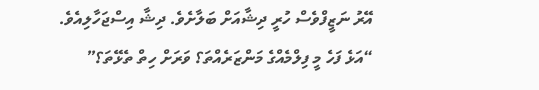އޭރު ނަޒީފްވެސް ހުރީ ދިޝާއަށް ބަލާށެވެ. ދިޝާ އިސްޖަހާލިއެވެ.
“އަޅެ ފަހެ މީ ފިލްމެއްގެ މަންޒަރެއްތަ؟ ވަރަށް ހިތް ތެޅޭތަ؟”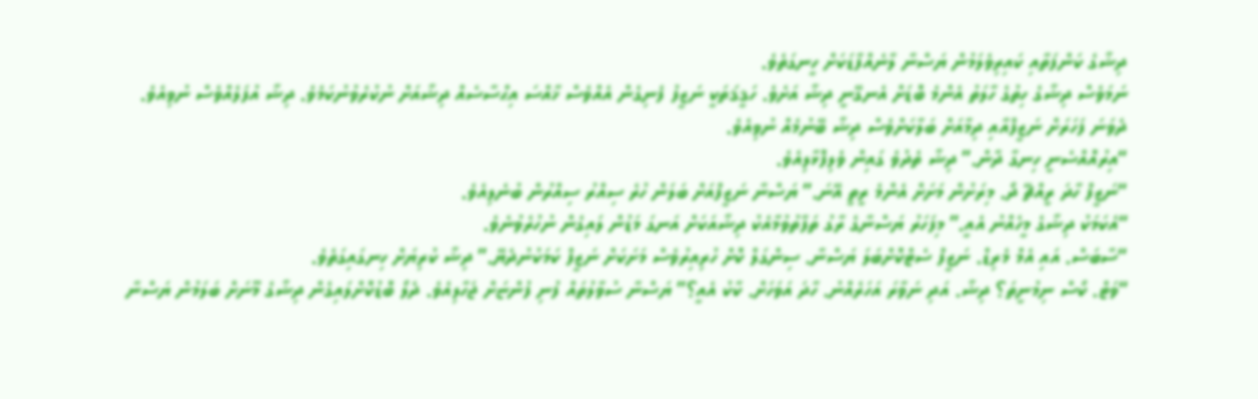ދިޝާގެ ކަންފަތާއި ކައިރިވެލަމުން ޔަސްނާ ލާނެއްފާޑަކަށް ހީނގަތެވެ.
ނަމަވެސް ދިޝާގެ ހިތުގެ ހާލަތު އެންމެ ބޮޑަށް އެނގޭނީ ދިޝާ އަށެވެ. ހަޤީޤަތަކީ ނަޒީފު ފެނިގެން އެއްވެސް ޚާއްސަ އިޙްސާސެއް ދިޝާއަށް ނުކުރެވުނުކަމެވެ. ދިޝާ އުފަލެއްވެސް ނުވިއެވެ.
ދެވަނަ ފަހަރަށް ނަޒީފްއާއި ދިމާއަށް ބަލާކަށްވެސް ދިޝާ ބޭނުމެއް ނުވިއެވެ.
“އިރުއޮއްސެނީ ހިނގާ ދާން.” ދިޝާ ތެދުވެ ގައިން ވެލިފޮޅާލިއެވެ.
“ނަޒީފް ހާދަ ރީއްޗޭ ދޯ. މިރަށުން މަށަށް އެންމެ ރީތީ އޭނަ.” ޔަސްނާ ނަޒީފްއަށް ބަލަން ހުރެ ސިއްރު ސިއްރުން ބުނެލިއެވެ.
“އެކަމަކު ދިޝާގެ މީހެއްނު އެއީ.” މިފަހަރު ޔަސްނާގެ ރާގު ތަފާތުވުމާއެކު ދިޝާއަކަށް އަނގަ މަޑުން ލައިގެން ނުހުރެވުނެވެ.
“ސާބަސް. އައި އެމް މެރިޑް. ނަޒީފް ސެޓްކޮށްބަލަ ޔަސްނާ. ސިންގަލް ކޮށް ހުރިއިރުވެސް މަށަކަށް ނަޒީފް ކަމަކުނުދެޔޭ.” ދިޝާ ކުރިޔަށް ހިނގައިގަތެވެ.
“ވަޓް. ކޯސް ނިމުނީތަ؟ ދިޝާ. އަދި ނަވާރަ އަހަރެއްނު. ހާދަ އަވަހަށް. ކާކު އެއީ؟” ޔަސްނާ ސުވާލުތައް ފުނި ފުންޏަށް ޖަހާލިއެވެ. ދެލޯ ބޮޑުކޮށްލައިގެން ދިޝާގެ މޫނަށް ބަލަމުން ޔަސްނާ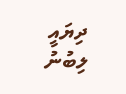ދިޔައީ ލިބުނު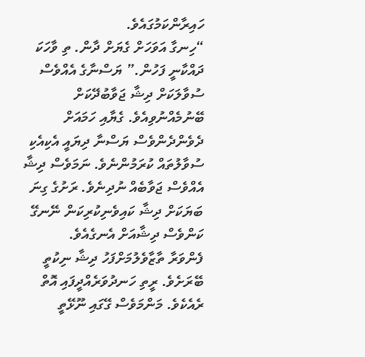ހައިރާންކަމުގައެވެ.
“ހިނގާ އަވަހަށް ގެޔަށް ދާން. ތި ވާހަކަ ދައްކާނީ ފަހުން.” ޔަސްނާގެ އެއްވެސް ސުވާލަކަށް ދިޝާ ޖަވާބުދޭކަށް ބޭނުމެއްނުވިއެވެ. ގެޔާއި ހަމައަށް ދެވެންދެންވެސް ޔަސްނާ ދިޔައީ އެކިއެކި ސުވާލުތައް ކުރަމުންނެވެ. ނަމަވެސް ދިޝާ އެއްވެސް ޖަވާބެއް ނުދިނެވެ. ރަށުގެ ގިނަ ބަޔަކަށް ދިޝާ ކައިވެނިކުރިކަން ނޭނގޭ ކަންވެސް ދިޝާއަށް އެނގެއެވެ.
ފެންވަރާ ތާޒާވެލުމަށްފަހު ދިޝާ ނިކުތީ ބޭރަށެވެ. ރީތި ހަނދުވަރެއްދީފައި އޮތް ރެއެކެވެ. މަންމަވެސް ގޭގައި ނޫޅޭތީ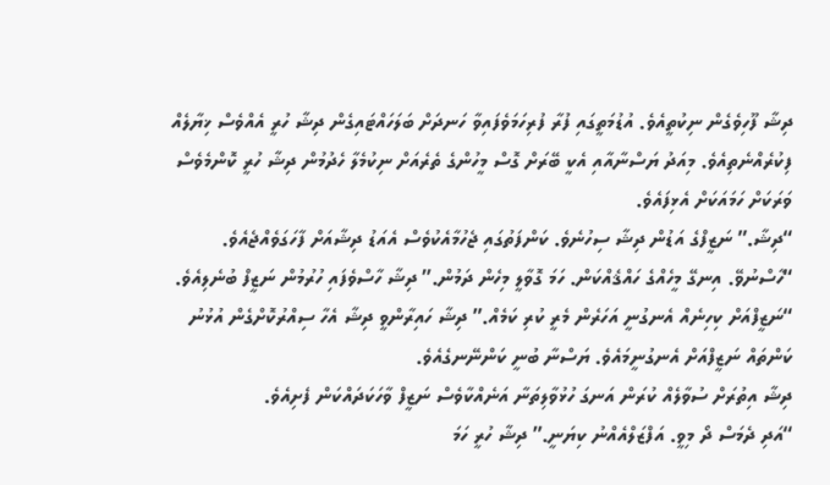ދިޝާ ފޫހިވެގެން ނިކުތީއެވެ. އުޑުމަތީގައި ފުރާ ފުރިހަމަވެފައިވާ ހަނދަށް ބަލަހައްޓައިގެން ދިޝާ ހުރީ އެއްވެސް ޚިޔާލެއް ފިކުރެއްނެތިއެވެ. މިއަދު ޔަސްނާއާއި އެކީ ބޭރަށް ގޮސް މީހުންގެ ތެރެއަށް ނިކުމެލާ ހެދުމުން ދިޝާ ހުރީ ކޮންމެވެސް ވަރަކަށް ހަމައަކަށް އެޅިފައެވެ.
“ދިޝާ.” ނަޒީފްގެ އަޑުން ދިޝާ ސިހުނެވެ. ކަންފަތުގައި ޖެހުމާއެކުވެސް އެއަޑު ދިޝާއަށް ފާހަގަވެއްޖެއެވެ.
“ހާސްނުވޭ. އިނގޭ މީހެއްގެ ހައްޤެއްކަން. ހަމަ ގޮވާލީ މިހެން ދަމުން.” ދިޝާ ހާސްވެފައި ހުރުމުން ނަޒީފް ބުނެލިއެވެ.
“ނަޒީފްއަށް ކިހިނެއް އެނގުނީ އަހަރެން މެރީ ކުރި ކަމެއް.” ދިޝާ ހައިރާންވީ ދިޝާ އެހާ ސިއްރުކޮށްގެން އުޅުނު ކަންތައް ނަޒީފްއަށް އެނގުނީމައެވެ. ޔަސްނާ ބުނީ ކަންނޭނގެއެވެ.
ދިޝާ އިތުރަށް ސުވާލެއް ކުރަން އަނގަ ހުޅުވާލިތަނާ އަނެއްކާވެސް ނަޒީފް ވާހަކަދައްކަން ފެށިއެވެ.
“އަދި ދެމަސް ދޯ މިވީ. އަފްޒަލްއެއްނު ކިޔަނީ.” ދިޝާ ހުރީ ހަމަ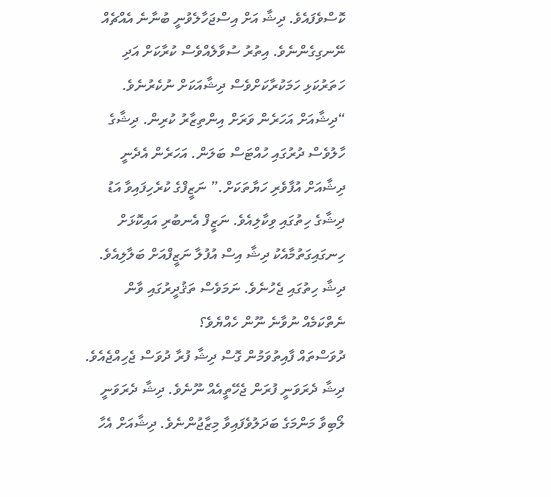ކޮސްވެފައެވެ. ދިޝާ އަށް އިސްޖަހާލެވުނީ ބުނާނެ އެއްޗެއް ނޭނގިގެންނެވެ. އިތުރު ސުވާލެއްވެސް ކުރާކަށް އަދި ހަތަރުކަޅި ހަމަކުރާކަށްވެސް ދިޝާއަކަށް ނުކެރުނެވެ.
“ދިޝާއަށް އަހަރެން ވަރަށް އިންތިޒާރު ކުރިން. ދިޝާގެ ހާލުވެސް ދުރުގައި ހުއްޓަސް ބަލަން. އަހަރެން އެދެނީ ދިޝާއަށް އުފާވެރި ހަޔާތަކަށް.” ނަޒީފްގެ ކުރެހިފައިވާ އަޑު ދިޝާގެ ހިތުގައި ވިކާލިއެވެ. ނަޒީފް އެނބުރި އައިކޮޅަށް ހިނގައިގަތުމާއެކު ދިޝާ އިސް އުފުލާ ނަޒީފްއަށް ބަލާލިއެވެ. ދިޝާ ހިތުގައި ޖެހުނެވެ. ނަމަވެސް ތަޤުދީރުގައި ވާން ނެތްކަމެއް ނުވާނެ ނޫން ހެއްޔެވެ؟
ދުވަސްތައް ފާއިތުވަމުން ގޮސް ދިޝާ ފުރާ ދުވަސް ޖެހިއްޖެއެވެ. ދިޝާ ދެރަވަނީ ފުރަން ޖެހޭތީއެއް ނޫނެވެ. ދިޝާ ދެރަވަނީ ލޯބިވާ މަންމަގެ ބަދަލުވެފައިވާ މިޒާޖުންނެވެ. ދިޝާއަށް އެހާ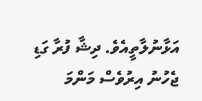އަޅާނުލާތީއެވެ. ދިޝާ ފުރާ ގަޑި ޖެހުނު އިރުވެސް މަންމަ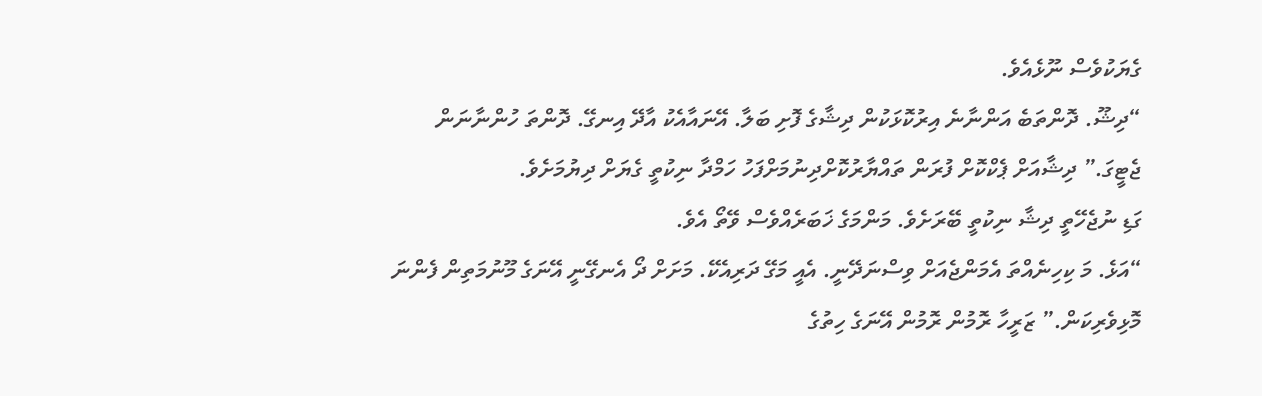ގެޔަކުވެސް ނޫޅެއެވެ.
“ދިޝޫ. ދޮންތަބެ އަންނާނެ އިރުކޮޅަކުން ދިޝާގެ ފޮށި ބަލާ. އޭނައާއެކު އާދޭ އިނގޭ. ދޮންތަ ހުންނާނަން ޖެޓީގަ.” ދިޝާއަށް ޕެކްކޮށް ފުރަން ތައްޔާރުކޮށްދިނުމަށްފަހު ހަމްދާ ނިކުތީ ގެޔަށް ދިޔުމަށެވެ.
ގަޑި ނުޖެހޭތީ ދިޝާ ނިކުތީ ބޭރަށެވެ. މަންމަގެ ޚަބަރެއްވެސް ވޭތޯ އެވެ.
“އަޅެ. މަ ކިހިނެއްތަ އެމަންޖެއަށް ވިސްނަދޭނީ. އެއީ މަގޭ ދަރިއެކޭ. މަށަށް ދޯ އެނގޭނީ އޭނަގެ މޫނުމަތިން ފެންނަ މޮޅިވެރިކަން.” ޒަރީހާ ރޮމުން ރޮމުން އޭނަގެ ހިތުގެ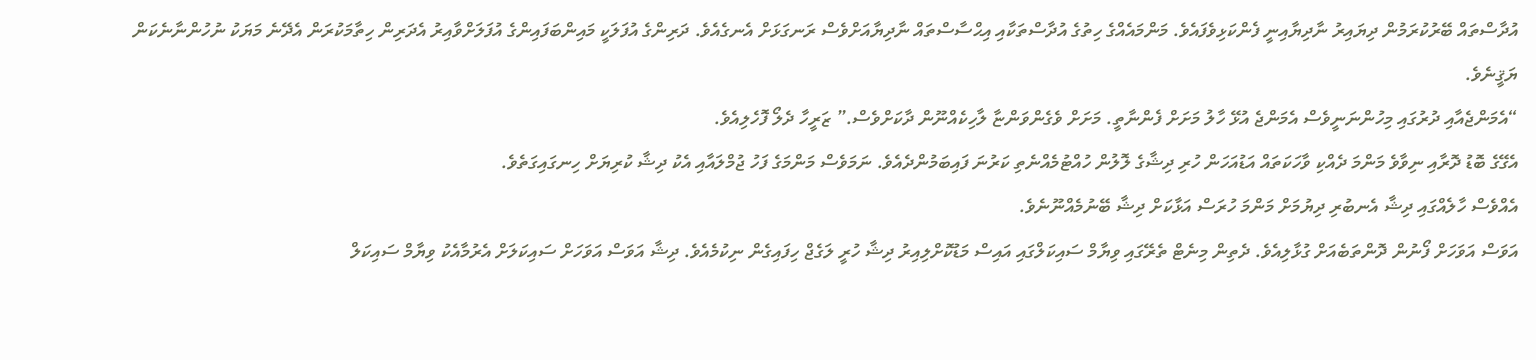އުދާސްތައް ބޭރުކުރަމުން ދިޔައިރު ނާދިޔާއިނީ ފެންކަޅިވެފައެވެ. މަންމައެއްގެ ހިތުގެ އުދާސްތަކާއި އިޙްސާސްތައް ނާދިޔާއަށްވެސް ރަނގަޅަށް އެނގެއެވެ. ދަރިންގެ އުފަލަކީ މައިންބަފައިންގެ އުފަލަށްވާއިރު އެދަރިން ހިތާމަކުރަން އެދޭނެ މަޔަކު ނުހުންނާނެކަން ޔަޤީނެވެ.
“އެމަންޖެއާއި ދުރުގައި މިހުންނަނީވެސް އެމަންޖެ އުޅޭ ހާލު މަށަށް ފެންނާތީ. މަށަށް ވެގެންވަންޏާ ލާހިކެއްނޫން ދާކަށްވެސް.” ޒަރީހާ ދެލޯ ފޮހެލިއެވެ.
އެގޭގެ ބޮޑު ދޮރާއި ނިވާވެ މަންމަ ދެއްކި ވާހަކަތައް އަޑުއަހަން ހުރި ދިޝާގެ ލޮލުން ހުއްޓުމެއްނެތި ކަރުނަ ފައިބަމުންދެއެވެ. ނަމަވެސް މަންމަގެ ފަހު ޖުމްލައާއި އެކު ދިޝާ ކުރިޔަށް ހިނގައިގަތެވެ.
އެއްވެސް ހާލެއްގައި ދިޝާ އެނބުރި ދިޔުމަށް މަންމަ ހުރަސް އަޅާކަށް ދިޝާ ބޭނުމެއްނޫނެވެ.
އަވަސް އަވަހަށް ފޯނުން ދޮންތަބެއަށް ގުޅާލިއެވެ. ދެތިން މިނެޓް ތެރޭގައި ވިޔާމް ސައިކަލްގައި އައިސް މަޑުކޮށްލިއިރު ދިޝާ ހުރީ ލަގެޖް ހިފައިގެން ނިކުމެއެވެ. ދިޝާ އަވަސް އަވަހަށް ސައިކަލަށް އެރުމާއެކު ވިޔާމް ސައިކަލް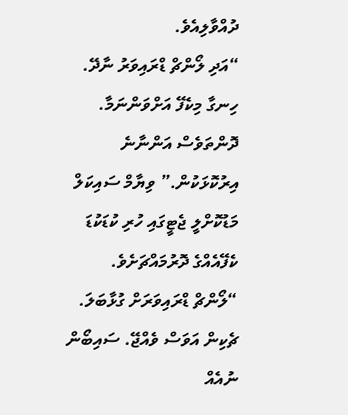ދުއްވާލިއެވެ.
“އަދި ލޯންޗް ޑްރައިވަރު ނާދޭ. ހިނގާ މިކެފޭ އަށްވަންނަމާ. ދޮންތަވެސް އަންނާނެ އިރުކޮޅަކުން.” ވިޔާމް ސައިކަލް މަޑުކޮށްލީ ޖެޓީގައި ހުރި ކުޑަކުޑަ ކެފޭއެއްގެ ދޮރުމައްޗަށެވެ.
“ލޯންޗް ޑްރައިވަރަށް ގުޅާބަލަ. ޗެކިން އަވަސް ވެއްޖޭ. ސައިބޯން ނުއެއް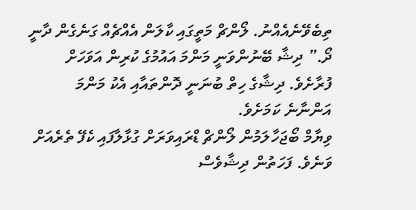ތިބެވޭނެއެއްނު. ލޯންޗް މަތީގައި ކާލަން އެއްޗެއް ގަނެގެން ދާނީ ދޯ.” ދިޝާ ބޭނުންވަނީ މަންމަ އައުމުގެ ކުރިން އަވަހަށް ފުރާށެވެ. ދިޝާގެ ހިތް ބުނަނީ ދޮންތައާއި އެކު މަންމަ އަންނާނެ ކަމަށެވެ.
ވިޔާމް ބޯޖަހާލަމުން ލޯންޗް ޑްރައިވަރަށް ގުޅާލާފައި ކެފޭ ތެރެއަށް ވަނެވެ. ފަހަތުން ދިޝާވެސް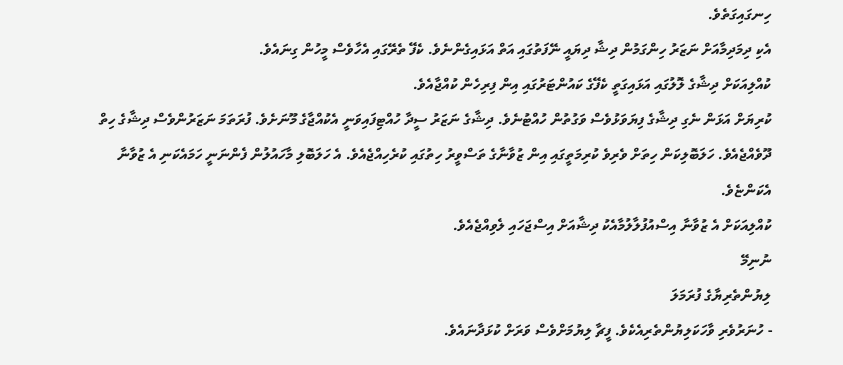ހިނގައިގަތެވެ.
އެކި ދިމަދިމާއަށް ނަޒަރު ހިންގަމުން ދިޝާ ދިޔައީ ނޭފަތުގައި އަތް އަޅައިގެންނެވެ. ކެފޭ ތެރޭގައި އެހާވެސް މީހުން ގިނައެވެ.
ކުއްލިއަކަށް ދިޝާގެ ލޮލުގައި އަޅައިގަތީ ކެފޭގެ ކައުންޓަރުގައި އިން ފިރިހެން ކުއްޖާއެވެ.
ކުރިޔަށް އަޅަން ނެގި ދިޝާގެ ފިޔަވަޅުވެސް ވަގުތުން ހުއްޓުނެވެ. ދިޝާގެ ނަޒަރު ސީދާ ހުއްޓިފައިވަނީ އެކުއްޖާގެ މޫނަށެވެ. ފުރަތަމަ ނަޒަރުންވެސް ދިޝާގެ ހިތް ދޫވެއްޖެއެވެ. ހަލަބޮލިކަން ހިތަށް ވެރިވެ ކުރިމަތީގައި އިން ޒުވާނާގެ ތަސްވީރު ހިތުގައި ކުރެހިއްޖެއެވެ. އެ ހަލަބޮލި މާހައުލުން ފެންނަނީ ހަމައެކަނި އެ ޒުވާނާ އެކަންޏެވެ.
ކުއްލިއަކަށް އެ ޒުވާނާ އިސްއުފުލާލުމާއެކު ދިޝާއަށް އިސްޖަހައި ލެވިއްޖެއެވެ.
ނުނިމޭ
ލިޔުންތެރިޔާގެ ފުރަމަލަ
- ހުނަރުވެރި ވާހަކަލިޔުންތެރިއެކެވެ. ފީޗާ ލިޔުމަށްވެސް ވަރަށް ކުޅަދާނައެވެ.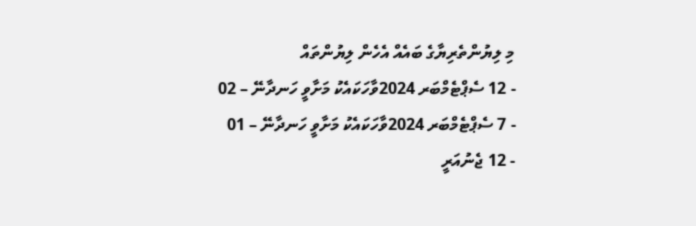މި ލިޔުންތެރިޔާގެ ބައެއް އެހެން ލިޔުންތައް
- 12 ސެޕްޓެމްބަރ 2024ވާހަކައެކު މަށާވީ ހަނދާނޭ – 02
- 7 ސެޕްޓެމްބަރ 2024ވާހަކައެކު މަށާވީ ހަނދާނޭ – 01
- 12 ޖެނުއަރީ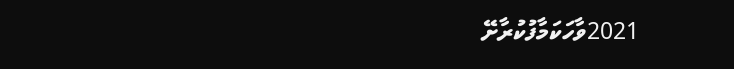2021ވާހަކަމާފުކުރާށޭ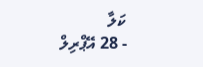ކަލާ
- 28 އޭޕްރިލް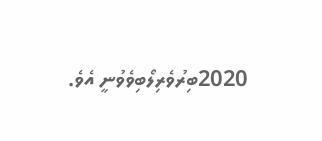2020ބިރުވެރިލޯބިވެވުނީ އެވެ.